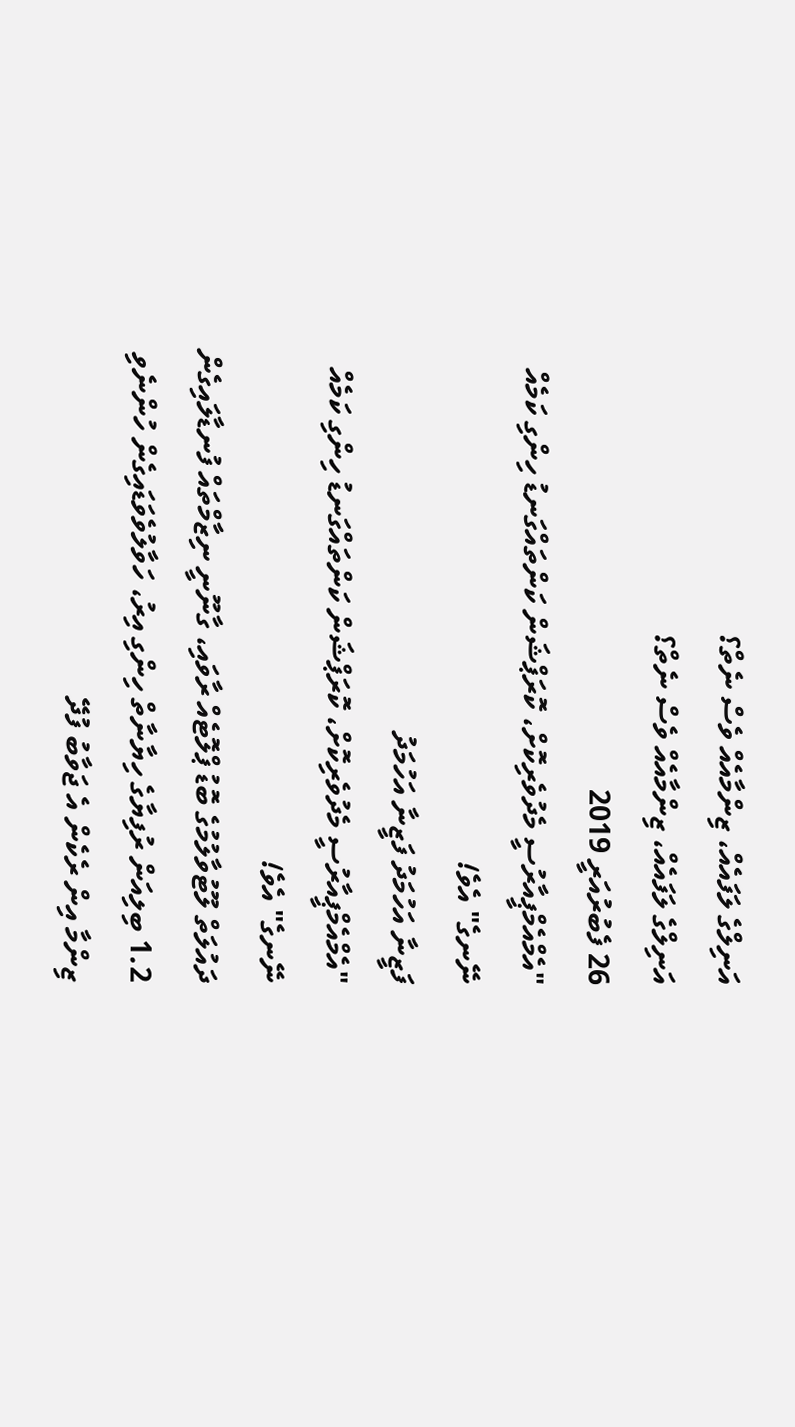އަނިލްގެ ލަފައެއް، ޒިންމާއެއް ވެސް ނެތް؟
އަނިލްގެ ލަފައެއް، ޒިންމާއެއް ވެސް ނެތް؟
26 ފެބުރުއަރީ 2019
"އެމްއެމްޕީއާރުސީ މެދުވެރިކޮށް، ކޮރަޕްޝަން ކަންތައްގަނޑު ހިންގި ކަމެއް ނޭނގެ" އެވެ!
ފަޒީނާ އަހުމަދު ފަޒީނާ އަހުމަދު
"އެމްއެމްޕީއާރުސީ މެދުވެރިކޮށް، ކޮރަޕްޝަން ކަންތައްގަނޑު ހިންގި ކަމެއް ނޭނގެ" އެވެ!
ދައުލަތް ލޫޓުވާލުމުގެ ބޮޑު ޕްލޮޓެއް ރާވައި، ގާނޫނީ ނިޒާމްތައް ފުނޑާލައިގެން 1.2 ބިލިއަން ރުފިޔާގެ ހިޔާނާތް ހިންގި އިރު، ހަވާލުވެވަޑައިގެން ހުންނެވި ޒިންމާ އިން ރެކެން އެ ޖަވާބު ފުދޭ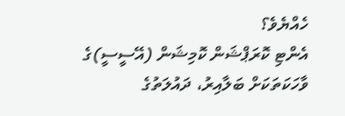ހެއްޔެވެ؟
އެންޓި ކޮރަޕްޝަން ކޮމިޝަން (އޭސީސީ)ގެ ވާހަކަތަކަށް ބަލާއިރު، ދައުލަތުގެ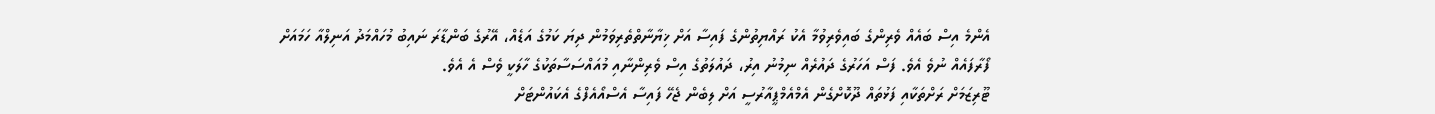އެންމެ އިސް ބައެއް ވެރިންގެ ބައިވެރިވުމާ އެކު ރައްޔިތުންގެ ފައިސާ އަށް ޚިޔާނާތްތެރިވަމުން ދިޔަ ކަމުގެ އަޑެއް، އޭރުގެ ބަންޑާރަ ނައިބު މުހައްމަދު އަނިލްއާ ހަމައަށް ފޯރާފައެއް ނުވެ އެވެ. ފަސް އަހަރުގެ ދައުރެއް ނިމުނު އިރު، ދައުލަތުގެ އިސް ވެރިންނާއި މުއައްސަސާތަކުގެ ހާލަކީ ވެސް އެ އެވެ.
ޓޫރިޒަމަށް ރަށްތަކާއި ފަޅުތައް ދޫކޮށްގެން އެމްއެމްޕީއާރުސީ އަށް ލިބެން ޖެހޭ ފައިސާ އެސްއޯއެފްގެ އެކައުންޓަށް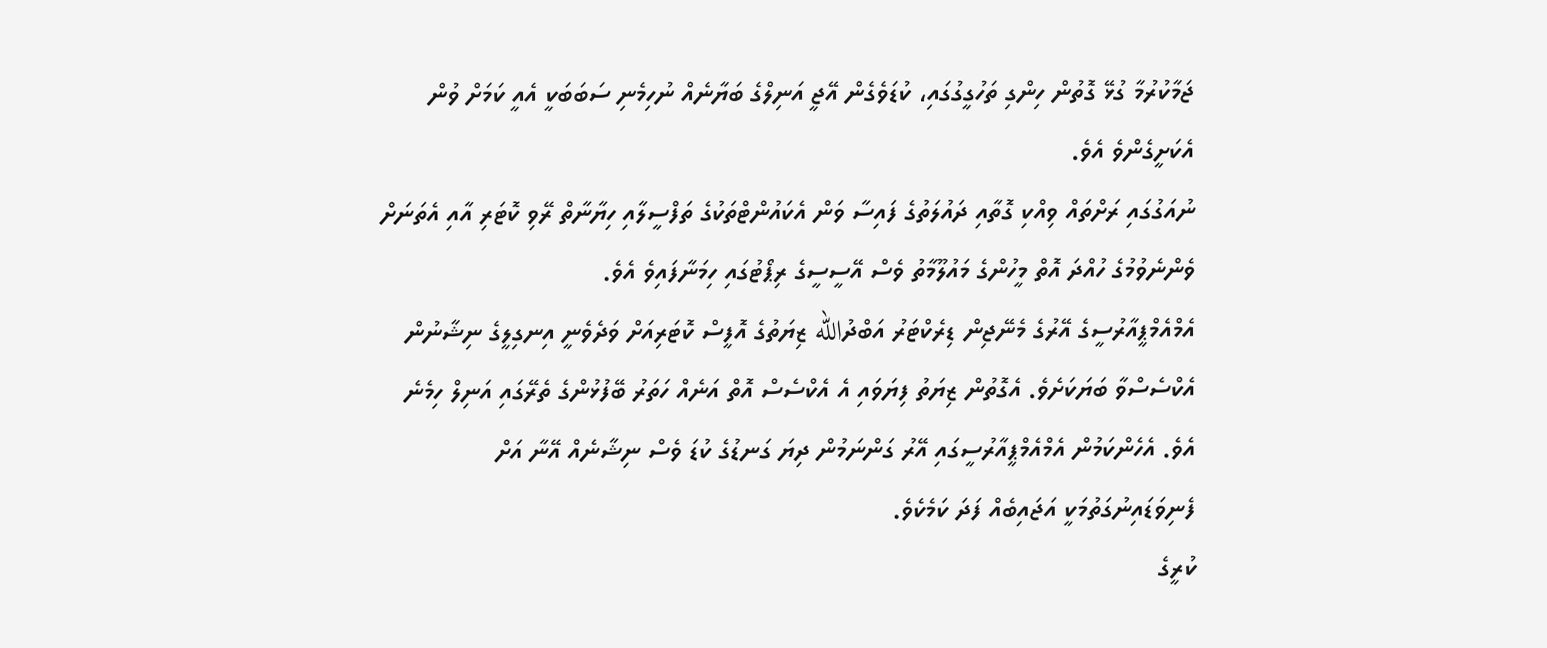ޖަމާކުރުމާ ގުޅޭ ގޮތުން ހިންގި ތަހުގީގުގައި، ކުޑަވެގެން އޭޖީ އަނިލްގެ ބަޔާނެއް ނުހިމެނި ސަބަބަކީ އެއީ ކަމަށް ވުން އެކަށީގެންވެ އެވެ.
ނުއަގުގައި ރަށްތައް ވިއްކި ގޮތާއި ދައުލަތުގެ ފައިސާ ވަން އެކައުންޓްތަކުގެ ތަފްސީލާއި ހިޔާނާތް ރޭވި ކޮޓަރި އާއި އެތަނަށް ވެންނެވުމުގެ ހުއްދަ އޮތް މީހުންގެ މައުލޫމާތު ވެސް އޭސީސީގެ ރިޕޯޓުގައި ހިމަނާފައިވެ އެވެ.
އެމްއެމްޕީއާރުސީގެ އޭރުގެ މެނޭޖިން ޑިރެކްޓަރު އަބްދުالله ޒިޔަތުގެ އޮފީސް ކޮޓަރިއަށް ވަދެވެނީ އިނގިލީގެ ނިޝާނުން އެކްސެސްވާ ބަޔަކަށެވެ. އެގޮތުން ޒިޔަތު ފިޔަވައި އެ އެކްސެސް އޮތް އަނެއް ހަތަރު ބޭފުޅުންގެ ތެރޭގައި އަނިލް ހިމެނެ އެވެ. އެހެންކަމުން އެމްއެމްޕީއާރުސީގައި އޭރު ގަންނަމުން ދިޔަ ގަނޑުގެ ކުޑަ ވެސް ނިޝާނެއް އޭނާ އަށް ފެނިވަޑައިނުގަތުމަކީ އަޖައިބެއް ފަދަ ކަމެކެވެ.
ކުރީގެ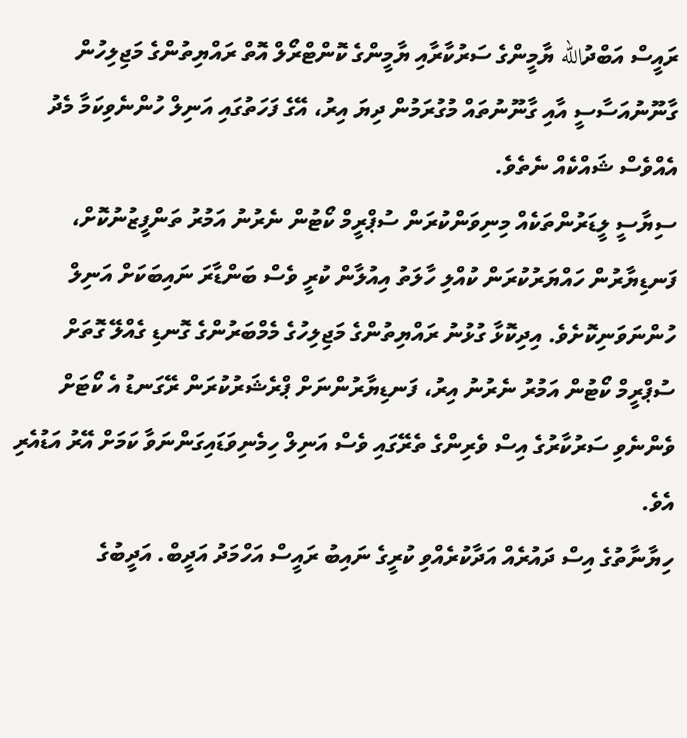ރައީސް އަބްދުالله ޔާމީންގެ ސަރުކާރާއި ޔާމީންގެ ކޮންޓްރޯލް އޮތް ރައްޔިތުންގެ މަޖިލިހުން ގާނޫނުއަސާސީ އާއި ގާނޫނުތައް މުގުރަމުން ދިޔަ އިރު، އޭގެ ފަހަތުގައި އަނިލް ހުންނެވިކަމާ މެދު އެއްވެސް ޝައްކެއް ނެތެވެ.
ސިޔާސީ ލީޑަރުންތަކެއް މިނިވަންކުރަން ސުޕްރީމް ކޯޓުން ނެރުނު އަމުރު ތަންފީޒުނުކޮށް، ފަނޑިޔާރުން ހައްޔަރުކުރަން ކުއްލި ހާލަތު އިއުލާން ކުރީ ވެސް ބަންޑާރަ ނައިބަކަށް އަނިލް ހުންނަވަނިކޮށެވެ. އިދިކޮޅާ ގުޅުނު ރައްޔިތުންގެ މަޖިލިހުގެ މެމްބަރުންގެ ގޮނޑި ގެއްލޭ ގޮތަށް ސުޕްރީމް ކޯޓުން އަމުރު ނެރުނު އިރު، ފަނޑިޔާރުންނަށް ޕްރެޝަރުކުރަން ރޭގަނޑު އެ ކޯޓަށް ވެންނެވި ސަރުކާރުގެ އިސް ވެރިންގެ ތެރޭގައި ވެސް އަނިލް ހިމެނިވަޑައިގަންނަވާ ކަމަށް އޭރު އަޑުއެރި އެވެ.
ހިޔާނާތުގެ އިސް ދައުރެއް އަދާކުރެއްވި ކުރީގެ ނައިބު ރައީސް އަހްމަދު އަދީބް. އަދީބުގެ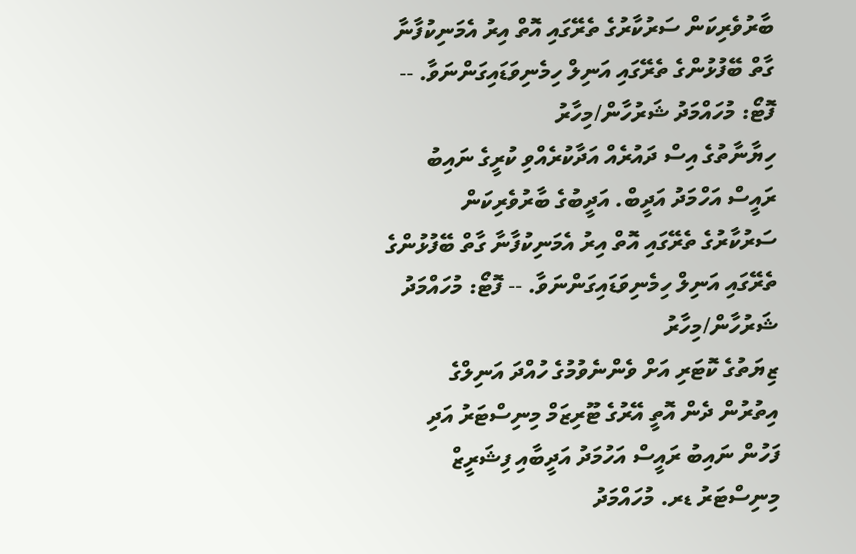ބާރުވެރިކަން ސަރުކާރުގެ ތެރޭގައި އޮތް އިރު އެމަނިކުފާނާ ގާތް ބޭފުޅުންގެ ތެރޭގައި އަނިލް ހިމެނިވަޑައިގަންނަވާ. -- ފޮޓޯ: މުހައްމަދު ޝަރުހާން/މިހާރު
ހިޔާނާތުގެ އިސް ދައުރެއް އަދާކުރެއްވި ކުރީގެ ނައިބު ރައީސް އަހްމަދު އަދީބް. އަދީބުގެ ބާރުވެރިކަން ސަރުކާރުގެ ތެރޭގައި އޮތް އިރު އެމަނިކުފާނާ ގާތް ބޭފުޅުންގެ ތެރޭގައި އަނިލް ހިމެނިވަޑައިގަންނަވާ. -- ފޮޓޯ: މުހައްމަދު ޝަރުހާން/މިހާރު
ޒިޔަތުގެ ކޮޓަރި އަށް ވެންނެވުމުގެ ހުއްދަ އަނިލްގެ އިތުރުން ދެން އޮތީ އޭރުގެ ޓޫރިޒަމް މިނިސްޓަރު އަދި ފަހުން ނައިބު ރައީސް އަހުމަދު އަދީބާއި ފިޝަރީޒް މިނިސްޓަރު ޑރ. މުހައްމަދު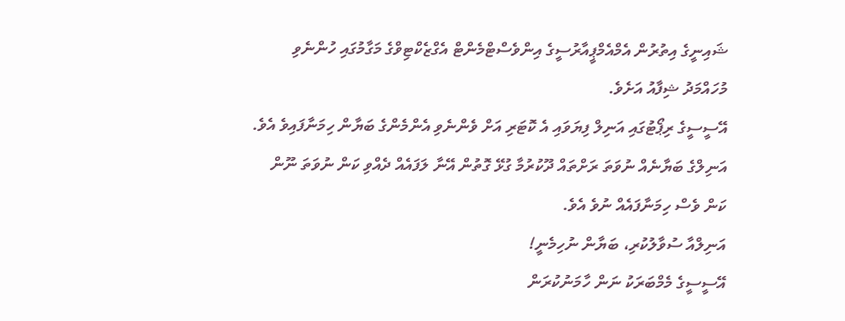ޝައިނީގެ އިތުރުން އެމްއެމްޕީއާރުސީގެ އިންވެސްޓްމެންޓް އެގްޒެކްޓިވްގެ މަގާމުގައި ހުންނެވި މުހައްމަދު ޝިފާއު އަށެވެ.
އޭސީސީގެ ރިޕޯޓުގައި އަނިލް ފިޔަވައި އެ ކޮޓަރި އަށް ވެންނެވި އެންމެންގެ ބަޔާން ހިމަނާފައިވެ އެވެ. އަނިލްގެ ބަޔާނެއް ނުވަތަ ރަށްތައް ދޫކުރުމާ ގުޅޭ ގޮތުން އޭނާ ލަފައެއް ދެއްވި ކަން ނުވަތަ ނޫން ކަން ވެސް ހިމަނާފައެއް ނުވެ އެވެ.
އަނިލްއާ ސުވާލުކުރި، ބަޔާން ނުހިމެނީ!
އޭސީސީގެ މެމްބަރަކު ނަން ހާމަނުކުރަން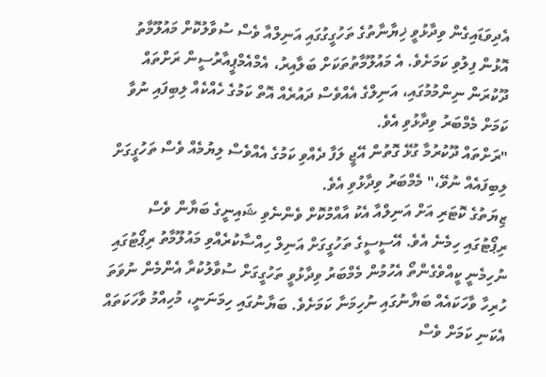އެދިވަޑައިގެން ވިދާޅުވީ ޚިޔާނާތުގެ ތަހުގީގުގައި އަނިލްއާ ވެސް ސުވާލުކޮށް މައުލޫމާތު އޮޅުން ފިލުވި ކަމަށެވެ. އެ މައުލޫމާތުތަކަށް ބަލާއިރު، އެމްއެމްޕީއާރުސީން ރަށްތައް ދޫކުރަން ނިންމުމުގައި، އަނިލްގެ އެއްވެސް ދައުރެއް އޮތް ކަމުގެ ހެއްކެއް ލިބިފައި ނުވާ ކަމަށް މެމްބަރު ވިދާޅުވި އެވެ.
"ރަށްތައް ދޫކުރުމާ ގުޅޭ ގޮތުން އޭޖީ ލަފާ ދެއްވި ކަމުގެ އެއްވެސް ލިޔުމެއް ވެސް ތަހުގީގަށް ލިބިފައެއް ނުވޭ،" މެމްބަރު ވިދާޅުވި އެވެ.
ޒިޔަތުގެ ކޮޓަރި އަށް އަނިލްއާ އެކު އާއްމުކޮށް ވެންނެވި ޝައިނީގެ ބަޔާން ވެސް ރިޕޯޓުގައި ހިމެނެ އެވެ. އޭސީސީގެ ތަހުގީގަށް އަނިލް ހިއްސާކުރެއްވި މައުލޫމާތު ރިޕޯޓުގައި ނުހިމެނީ ކީއްވެގެންތޯ އެހުމުން މެމްބަރު ވިދާޅުވީ ތަހުގީގަށް ސުވާލުކުރާ އެންމެން ނުވަތަ ހުރިހާ ވާހަކައެއް ބަޔާނުގައި ނުހިމަނާ ކަމަށެވެ. ބަޔާނުގައި ހިމަނަނީ، މުހިއްމު ވާހަކަތައް އެކަނި ކަމަށް ވެސް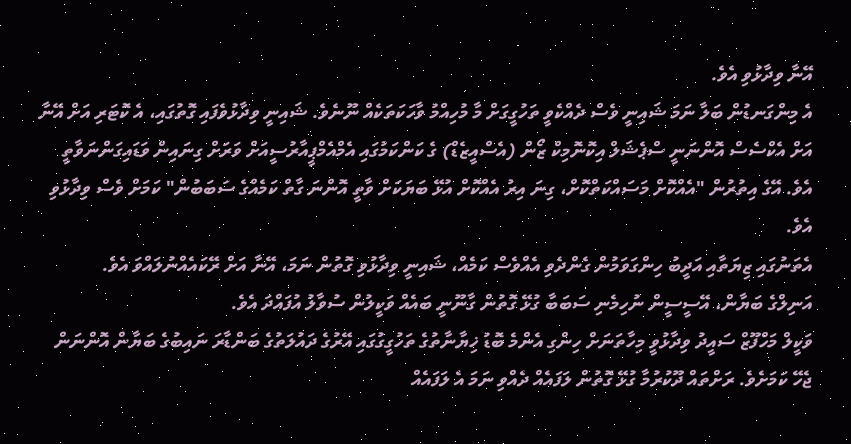އޭނާ ވިދާޅުވި އެވެ.
އެ މިންގަނޑުން ބަލާ ނަމަ ޝައިނީ ވެސް ދެއްކެވީ ތަހުގީގަށް މާ މުހިއްމު ވާހަކަތަކެއް ނޫނެވެ. ޝައިނީ ވިދާޅުވެފައި ގޮތުގައި، އެ ކޮޓަރި އަށް އޭނާ އަށް އެކްސެސް އޮންނަނީ ސްޕެޝަލް އިކޮނޮމިކް ޒޯން (އެސްއީޒެޑް) ގެ ކަންކަމުގައި އެމްއެމްޕީއާރުސީއަށް ވަރަށް ގިނައިން ވަޑައިގަންނަވާތީ އެވެ. އޭގެ އިތުރުން "އެއްކޮށް މަސައްކަތްކޮށް، ގިނަ އިރު އެއްކޮށް އުޅޭ ބަޔަކަށް ވާތީ އޮންނަ ގާތް ކަމެއްގެ ސަބަބުން" ކަމަށް ވެސް ވިދާޅުވި އެވެ.
އެތަނުގައި ޒިޔަތާއި އަދީބު ހިންގަވަމުން ގެންދެވި އެއްވެސް ކަމެއް، ޝައިނީ ވިދާޅުވި ގޮތުން ނަމަ، އޭނާ އަށް ރޭކައެއްނުލައްވަ އެވެ.
އަނިލްގެ ބަޔާން، އޭސީސީން ނުހިމެނި ސަބަބާ ގުޅޭ ގޮތުން ގާނޫނީ ބައެއް ވަކީލުން ސުވާލު އުފައްދަ އެވެ.
ވަކީލް މަހްފޫޒް ސައީދު ވިދާޅުވީ މިހާތަނަށް ހިންގި އެންމެ ބޮޑު ޚިޔާނާތުގެ ތަހުގީގުގައި އޭރުގެ ދައުލަތުގެ ބަންޑާރަ ނައިބުގެ ބަޔާން އޮންނަން ޖެހޭ ކަމަށެވެ. ރަށްތައް ދޫކުރުމާ ގުޅޭ ގޮތުން ލަފައެއް ދެއްވި ނަމަ އެ ލަފައެއް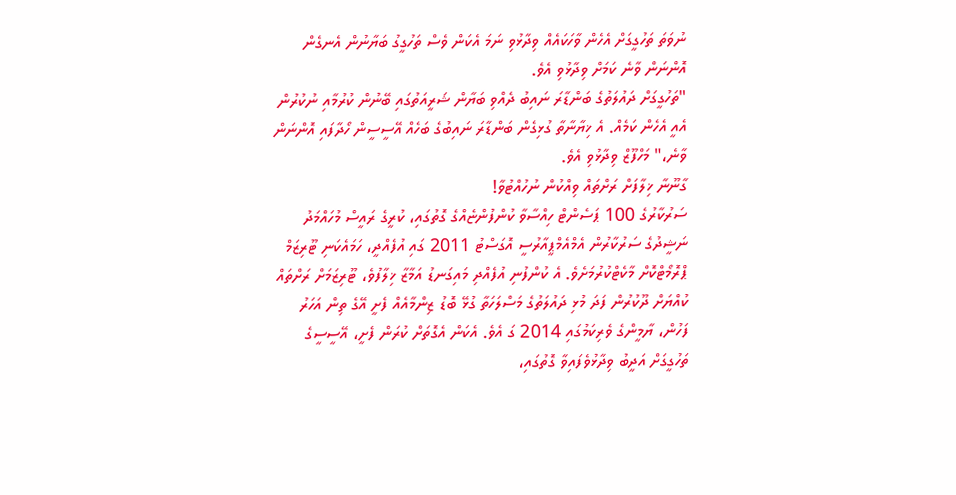ނުވަތަ ތަހުގީގަށް އެހެން ވާހަކައެއް ވިދާޅުވި ނަމަ އެކަން ވެސް ތަހުގީގު ބަޔާނުން އެނގެން އޮންނަން ވާނެ ކަމަށް ވިދާޅުވި އެވެ.
"ތަހުގީގަށް ދައުލަތުގެ ބަންޑާރަ ނައިބު ދެއްވި ބަޔާން ޝަރީއަތުގައި ބޭނުން ކުރުމާއި ނުކުރުން އެއީ އެހެން ކަމެއް. އެ ޚިޔާނާތާ ގުޅިގެން ބަންޑާރަ ނައިބުގެ ބަހެއް އޭސީސީން ހޯދާފައި އޮންނަން ވާނެ،" މަހްފޫޒް ވިދާޅުވި އެވެ.
ގާނޫނާ ޚިލާފަށް ރަށްތައް ވިއްކުން ނުހުއްޓުވާ!
ސަރުކާރުގެ 100 ޕަސެންޓް ހިއްސާވާ ކުންފުންޏެއްގެ ގޮތުގައި، ކުރީގެ ރައީސް މުހައްމަދު ނަޝީދުގެ ސަރުކާރުން އެމްއެމްޕީއާރުސީ އޮގަސްޓު 2011 ގައި އުފެއްދީ، ހަމައެކަނި ޓޫރިޒަމް ޕްރޮމޯޓްކޮށް މާކެޓްކުރުމަށެވެ. އެ ކުންފުނި އުފެއްދި މައިގަނޑު އަމާޒާ ޚިލާފުވެ، ޓޫރިޒަމަށް ރަށްތައް ކުއްޔަށް ދޫކުރުން ފަދަ މުޅި ދައުލަތުގެ މަސްލަހަތާ ގުޅޭ ބޮޑު ޒިންމާއެއް ފެށީ އޭގެ ތިން އަހަރު ފަހުން، ޔާމީންގެ ވެރިކަމުގައި 2014 ގަ އެވެ. އެކަން އެގޮތަށް ކުރަން ފެށީ، އޭސީސީގެ ތަހުގީގަށް އަދީބު ވިދާޅުވެފައިވާ ގޮތުގައި،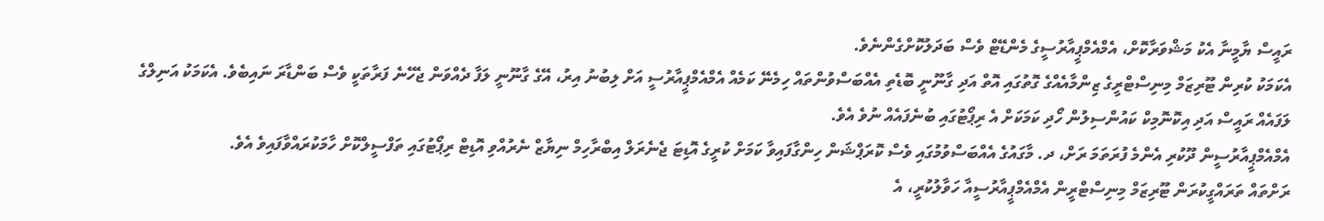ރައީސް ޔާމީނާ އެކު މަޝްވަރާކޮށް، އެމްއެމްޕީއާރުސީގެ މެންޑޭޓް ވެސް ބަދަލުކޮށްގެންނެވެ.
އެކަމަކު ކުރިން ޓޫރިޒަމް މިނިސްޓްރީގެ ޒިންމާއެއްގެ ގޮތުގައި އޮތް އަދި ގާނޫނީ ބޮޑެތި އެއްބަސްވުންތައް ހިމެނޭ ކަމެއް އެމްއެމްޕީއާރުސީ އަށް ލިބުނު އިރު، އޭގެ ގާނޫނީ ލަފާ ދެއްވަން ޖެހޭނެ ފަރާތަކީ ވެސް ބަންޑާރަ ނައިބެވެ. އެކަމަކު އަނިލްގެ ލަފައެއް ރައީސް އަދި އިކޮނޮމިކް ކައުންސިލުން ހޯދި ކަމަކަށް އެ ރިޕޯޓުގައި ބުނެފައެއް ނުވެ އެވެ.
އެމްއެމްޕީއާރުސީން ދޫކުރި އެންމެ ފުރަތަމަ ރަށް، ދ. މާގައުގެ އެއްބަސްވުމުގައި ވެސް ކޮރަޕްޝަން ހިންގާފައިވާ ކަމަށް ކުރީގެ އޮޑިޓަ ޖެނެރަލް އިބްރާހިމް ނިޔާޒް ނެރުއްވި އޮޑިޓް ރިޕޯޓުގައި ތަފްސީލްކޮށް ހާމަކުރައްވާފައިވެ އެވެ.
ރަށްތައް ތަރައްގީކުރަން ޓޫރިޒަމް މިނިސްޓްރީން އެމްއެމްޕީއާރުސީއާ ހަވާލުކުރީ، އެ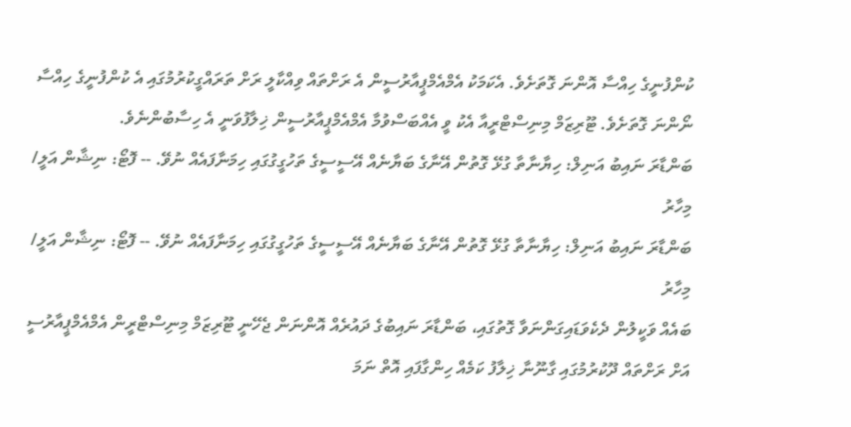ކުންފުނީގެ ހިއްސާ އޮންނަ ގޮތަށެވެ. އެކަމަކު އެމްއެމްޕީއާރުސީން އެ ރަށްތައް ވިއްކާލީ ރަށް ތަރައްގީކުރުމުގައި އެ ކުންފުނީގެ ހިއްސާ ނޯންނަ ގޮތަށެވެ. ޓޫރިޒަމް މިނިސްޓްރީއާ އެކު ވީ އެއްބަސްވުމާ އެމްއެމްޕީއާރުސީން ޚިލާފުވަނީ އެ ހިސާބުންނެވެ.
ބަންޑާރަ ނައިބު އަނިލް: ހިޔާނާތާ ގުޅޭ ގޮތުން އޭނާގެ ބަޔާނެއް އޭސީސީގެ ތަހުގީގުގައި ހިމަނާފައެއް ނުވޭ. -- ފޮޓޯ: ނިޝާން އަލީ/ މިހާރު
ބަންޑާރަ ނައިބު އަނިލް: ހިޔާނާތާ ގުޅޭ ގޮތުން އޭނާގެ ބަޔާނެއް އޭސީސީގެ ތަހުގީގުގައި ހިމަނާފައެއް ނުވޭ. -- ފޮޓޯ: ނިޝާން އަލީ/ މިހާރު
ބައެއް ވަކީލުން ދެކެވަޑައިގަންނަވާ ގޮތުގައި، ބަންޑާރަ ނައިބުގެ ދައުރެއް އޮންނަން ޖެހޭނީ ޓޫރިޒަމް މިނިސްޓްރީން އެމްއެމްޕީއާރުސީ އަށް ރަށްތައް ދޫކުރުމުގައި ގާނޫނާ ޚިލާފު ކަމެއް ހިންގާފައި އޮތް ނަމަ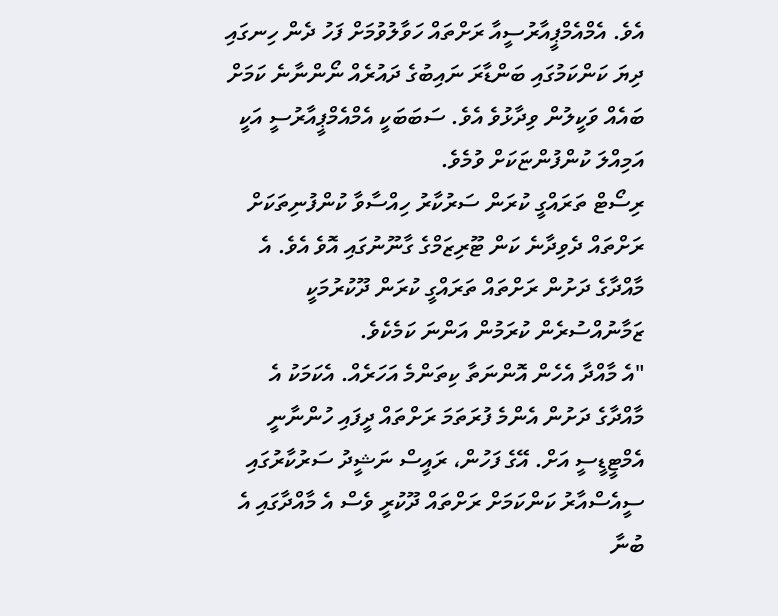އެވެ. އެމްއެމްޕީއާރުސީއާ ރަށްތައް ހަވާލުވުމަށް ފަހު ދެން ހިނގައި ދިޔަ ކަންކަމުގައި ބަންޑާރަ ނައިބުގެ ދައުރެއް ނޯންނާނެ ކަމަށް ބައެއް ވަކީލުން ވިދާޅުވެ އެވެ. ސަބަބަކީ އެމްއެމްޕީއާރުސީ އަކީ އަމިއްލަ ކުންފުންޏަކަށް ވުމެވެ.
ރިސޯޓް ތަރައްގީ ކުރަން ސަރުކާރު ހިއްސާވާ ކުންފުނިތަކަށް ރަށްތައް ދެވިދާނެ ކަން ޓޫރިޒަމްގެ ގާނޫނުގައި އޮވެ އެވެ. އެ މާއްދާގެ ދަށުން ރަށްތައް ތަރައްގީ ކުރަން ދޫކުރުމަކީ ޒަމާނުއްސުރެން ކުރަމުން އަންނަ ކަމެކެވެ.
"އެ މާއްދާ އެހެން އޮންނަތާ ކިތަންމެ އަހަރެއް. އެކަމަކު އެ މާއްދާގެ ދަށުން އެންމެ ފުރަތަމަ ރަށްތައް ދީފައި ހުންނާނީ އެމްޓީޑީސީ އަށް. އޭގެ ފަހުން، ރައީސް ނަޝީދު ސަރުކާރުގައި ސީއެސްއާރު ކަންކަމަށް ރަށްތައް ދޫކުރީ ވެސް އެ މާއްދާގައި އެ ބުނާ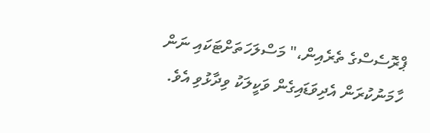ޕްރޮސެސްގެ ތެރެއިން،" މަސްލަހަތަށްޓަކައި ނަން ހާމަނުކުރަން އެދިވަޑައިގެން ވަކީލަކު ވިދާޅުވި އެވެ.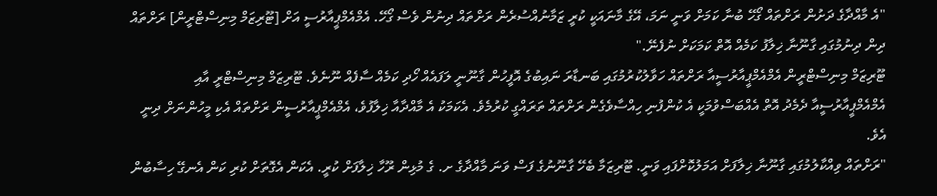"އެ މާއްދާގެ ދަށުން ރަށްތައް ގޯހޭ ބުނާ ކަމަށް ވަނީ ނަމަ، އޭގެ މާނައަކީ ކުރީ ޒަމާނުއްސުރެން ރަށްތައް ދިނުން ވެސް ގޯހޭ. އެމްއެމްޕީއާރުސީ އަށް [ޓޫރިޒަމް މިނިސްޓްރީން] ރަށްތައް ދިން ދިނުމުގައި ގާނޫނާ ޚިލާފު ކަމެއް އޮތް ކަމަކަށް ނުފެނޭ."
ޓޫރިޒަމް މިނިސްޓްރީން އެމްއެމްޕީއާރުސީއާ ރަށްތައް ހަވާލުކުރުމުގައި ބަނޑާރަ ނައިބުގެ އޮފީހުން ގާނޫނީ ލަފައެއް ހޯދި ކަމެއް ސާފެއް ނޫނެވެ. ޓޫރިޒަމް މިނިސްޓްރީ އާއި އެމްއެމްޕީއާރުސީއާ ދެމެދު އޮތް އެއްބަސްވުމަކީ އެ ކުންފުނި ހިއްސާވެގެން ރަށްތައް ތަރައްގީ ކުރުމެވެ. އެކަމަކު އެ މާއްދާއާ ޚިލާފުވެ، އެމްއެމްޕީއާރުސީން ރަށްތައް އެކި މީހުންނަށް ދިނީ އެވެ.
"ރަށްތައް ވިއްކާލުމުގައި ގާނޫނާ ޚިލާފަށް އަމަލުކޮށްފައި ވަނީ. ޓޫރިޒަމާ ބެހޭ ގާނޫނުގެ ފަސް ވަނަ މާއްދާގެ ށ. ގެ މުޅިން ރޫހާ ޚިލާފަށް ކުރީ. އެކަން އެގޮތަށް ކުރި ކަން އެނގޭ ހިސާބުން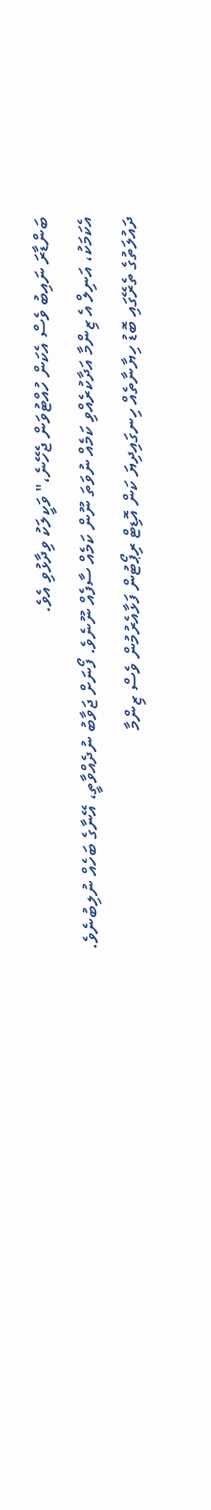ބަންޑާރަ ނައިބު ވެސް އެކަން ހުއްޓުވަން ޖެހޭނެ،" ވަކީލަކު ވިދާޅުވި އެވެ.
އެކަމަކު، އަނިލް އެ ޒިންމާ އަދާކުރެއްވި ކަމެއް ނުވަތަ ނޫން ކަމެއް ސާފެއް ނޫނެވެ. ފޯނަށް ޖަވާބު ނުދެއްވާތީ، އޭނާގެ ބަހެއް ނުލިބުނެވެ.
ދައުލަތުގެ ތެރޭގައި ބޮޑު ހިޔާނާތެއް ހިނގައިދިޔަ ކަން އޮޑިޓް ރިޕޯޓުން ފަޅާއެރުމުން ވެސް ޒިންމާ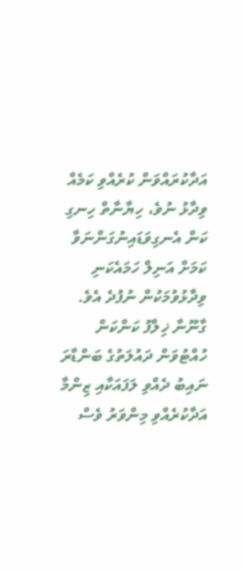އަދާކުރައްވަން ކުރެއްވި ކަމެއް ވިދާޅު ނުވެ، ހިޔާނާތް ހިނގި ކަން އެނގިވަޑައިނުގަންނަވާ ކަމަށް އަނިލް ހަމައެކަނި ވިދާޅުވުމަކުން ނުފުދެ އެވެ. ގާނޫނާ ޚިލާފު ކަންކަން ހުއްޓުވަން ދައުލަތުގެ ބަންޑާރަ ނައިބު ދެއްވި ލަފައަކާއި ޒިންމާ އަދާކުރެއްވި މިންވަރު ވެސް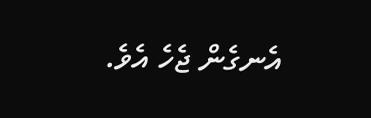އެނގެން ޖެހެ އެވެ.